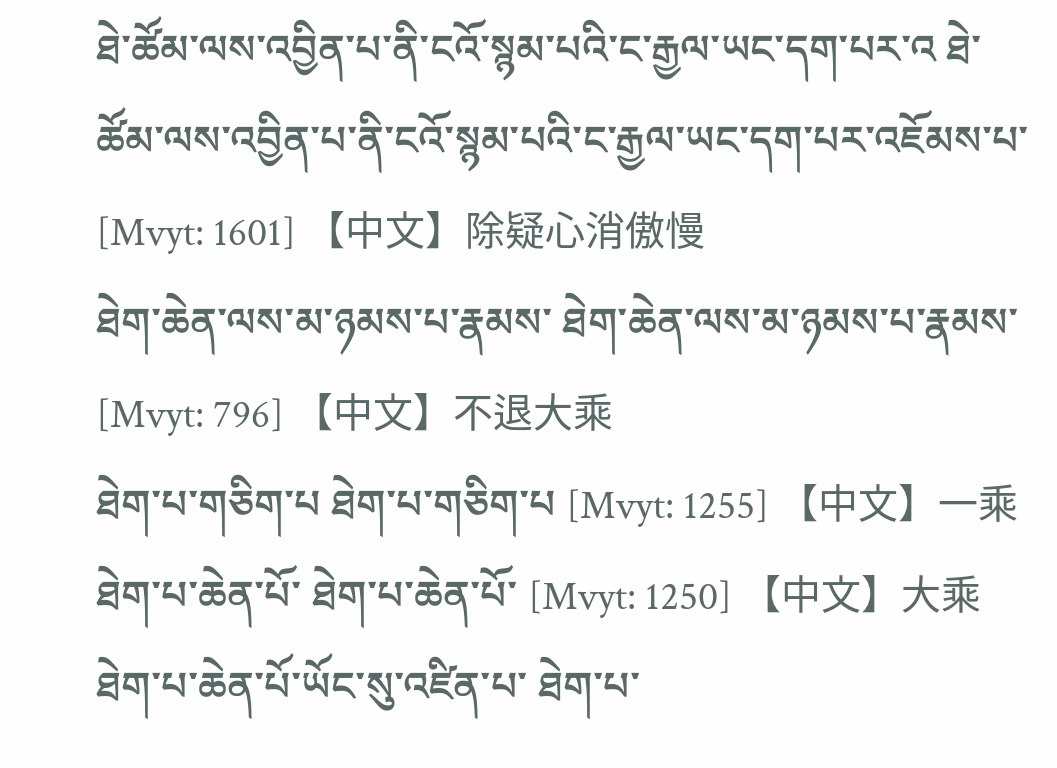ཐེ་ཚོམ་ལས་འབྱིན་པ་ནི་ངའོ་སྙམ་པའི་ང་རྒྱལ་ཡང་དག་པར་འ ཐེ་ཚོམ་ལས་འབྱིན་པ་ནི་ངའོ་སྙམ་པའི་ང་རྒྱལ་ཡང་དག་པར་འཇོམས་པ་ [Mvyt: 1601] 【中文】除疑心消傲慢
ཐེག་ཆེན་ལས་མ་ཉམས་པ་རྣམས་ ཐེག་ཆེན་ལས་མ་ཉམས་པ་རྣམས་ [Mvyt: 796] 【中文】不退大乘
ཐེག་པ་གཅིག་པ ཐེག་པ་གཅིག་པ [Mvyt: 1255] 【中文】一乘
ཐེག་པ་ཆེན་པོ་ ཐེག་པ་ཆེན་པོ་ [Mvyt: 1250] 【中文】大乘
ཐེག་པ་ཆེན་པོ་ཡོང་སུ་འཛིན་པ་ ཐེག་པ་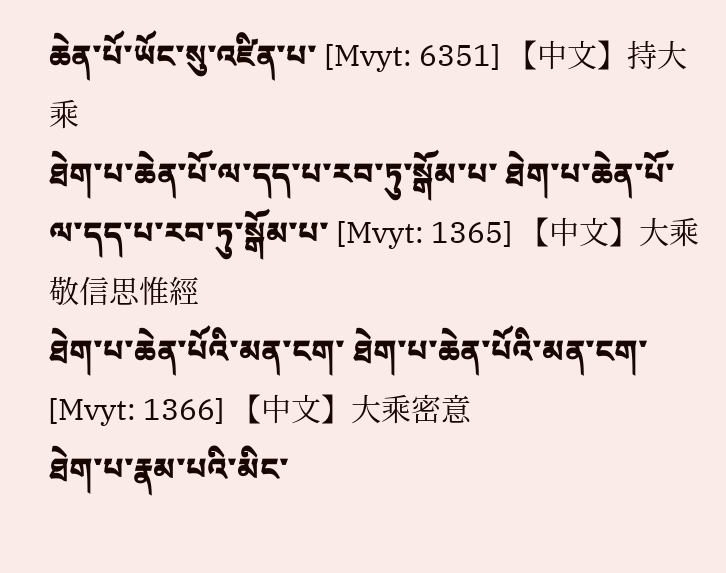ཆེན་པོ་ཡོང་སུ་འཛིན་པ་ [Mvyt: 6351] 【中文】持大乘
ཐེག་པ་ཆེན་པོ་ལ་དད་པ་རབ་ཏུ་སྒོམ་པ་ ཐེག་པ་ཆེན་པོ་ལ་དད་པ་རབ་ཏུ་སྒོམ་པ་ [Mvyt: 1365] 【中文】大乘敬信思惟經
ཐེག་པ་ཆེན་པོའི་མན་ངག་ ཐེག་པ་ཆེན་པོའི་མན་ངག་ [Mvyt: 1366] 【中文】大乘密意
ཐེག་པ་རྣམ་པའི་མིང་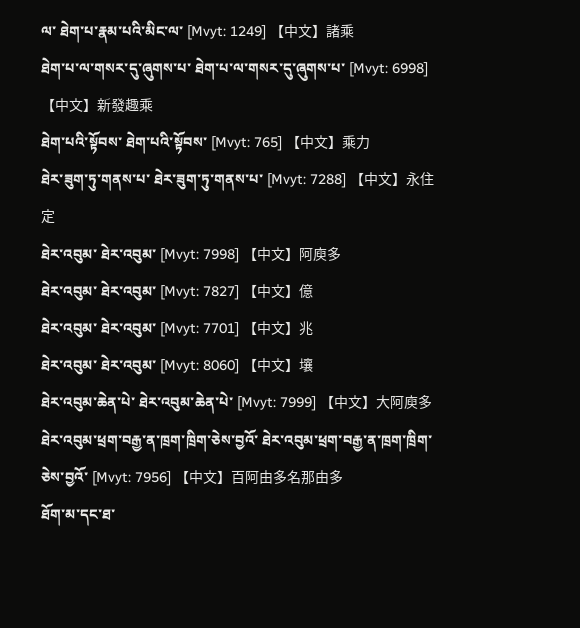ལ་ ཐེག་པ་རྣམ་པའི་མིང་ལ་ [Mvyt: 1249] 【中文】諸乘
ཐེག་པ་ལ་གསར་དུ་ཞུགས་པ་ ཐེག་པ་ལ་གསར་དུ་ཞུགས་པ་ [Mvyt: 6998] 【中文】新發趣乘
ཐེག་པའི་སྟོབས་ ཐེག་པའི་སྟོབས་ [Mvyt: 765] 【中文】乘力
ཐེར་ཟུག་ཏུ་གནས་པ་ ཐེར་ཟུག་ཏུ་གནས་པ་ [Mvyt: 7288] 【中文】永住定
ཐེར་འབུམ་ ཐེར་འབུམ་ [Mvyt: 7998] 【中文】阿庾多
ཐེར་འབུམ་ ཐེར་འབུམ་ [Mvyt: 7827] 【中文】億
ཐེར་འབུམ་ ཐེར་འབུམ་ [Mvyt: 7701] 【中文】兆
ཐེར་འབུམ་ ཐེར་འབུམ་ [Mvyt: 8060] 【中文】壤
ཐེར་འབུམ་ཆེན་པེ་ ཐེར་འབུམ་ཆེན་པེ་ [Mvyt: 7999] 【中文】大阿庾多
ཐེར་འབུམ་ཕྲག་བརྒྱ་ན་ཁྲག་ཁྲིག་ཅེས་བྱའོ་ ཐེར་འབུམ་ཕྲག་བརྒྱ་ན་ཁྲག་ཁྲིག་ཅེས་བྱའོ་ [Mvyt: 7956] 【中文】百阿由多名那由多
ཐོག་མ་དང་ཐ་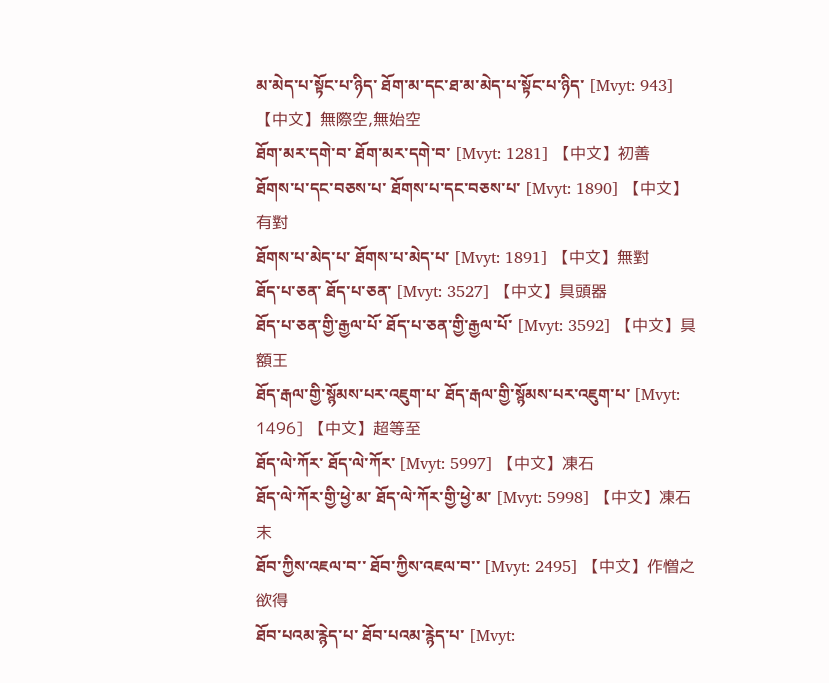མ་མེད་པ་སྟོང་པ་ཉིད་ ཐོག་མ་དང་ཐ་མ་མེད་པ་སྟོང་པ་ཉིད་ [Mvyt: 943] 【中文】無際空,無始空
ཐོག་མར་དགེ་བ་ ཐོག་མར་དགེ་བ་ [Mvyt: 1281] 【中文】初善
ཐོགས་པ་དང་བཅས་པ་ ཐོགས་པ་དང་བཅས་པ་ [Mvyt: 1890] 【中文】有對
ཐོགས་པ་མེད་པ་ ཐོགས་པ་མེད་པ་ [Mvyt: 1891] 【中文】無對
ཐོད་པ་ཅན་ ཐོད་པ་ཅན་ [Mvyt: 3527] 【中文】具頭器
ཐོད་པ་ཅན་གྱི་རྒྱལ་པོ་ ཐོད་པ་ཅན་གྱི་རྒྱལ་པོ་ [Mvyt: 3592] 【中文】具額王
ཐོད་རྒལ་གྱི་སྙོམས་པར་འཇུག་པ་ ཐོད་རྒལ་གྱི་སྙོམས་པར་འཇུག་པ་ [Mvyt: 1496] 【中文】超等至
ཐོད་ལེ་ཀོར་ ཐོད་ལེ་ཀོར་ [Mvyt: 5997] 【中文】凍石
ཐོད་ལེ་ཀོར་གྱི་ཕྱེ་མ་ ཐོད་ལེ་ཀོར་གྱི་ཕྱེ་མ་ [Mvyt: 5998] 【中文】凍石末
ཐོབ་ཀྱིས་འཇལ་བ་་ ཐོབ་ཀྱིས་འཇལ་བ་་ [Mvyt: 2495] 【中文】作憎之欲得
ཐོབ་པའམ་རྙེད་པ་ ཐོབ་པའམ་རྙེད་པ་ [Mvyt: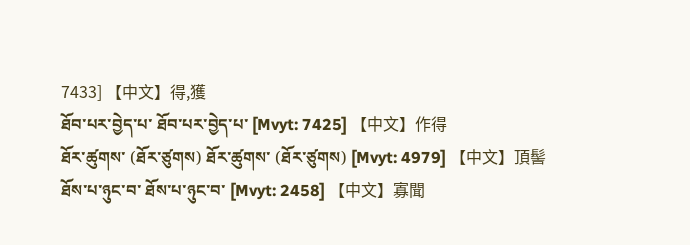7433] 【中文】得,獲
ཐོབ་པར་བྱེད་པ་ ཐོབ་པར་བྱེད་པ་ [Mvyt: 7425] 【中文】作得
ཐོར་ཚུགས་ (ཐོར་ཙུགས) ཐོར་ཚུགས་ (ཐོར་ཙུགས) [Mvyt: 4979] 【中文】頂髻
ཐོས་པ་ཉུང་བ་ ཐོས་པ་ཉུང་བ་ [Mvyt: 2458] 【中文】寡聞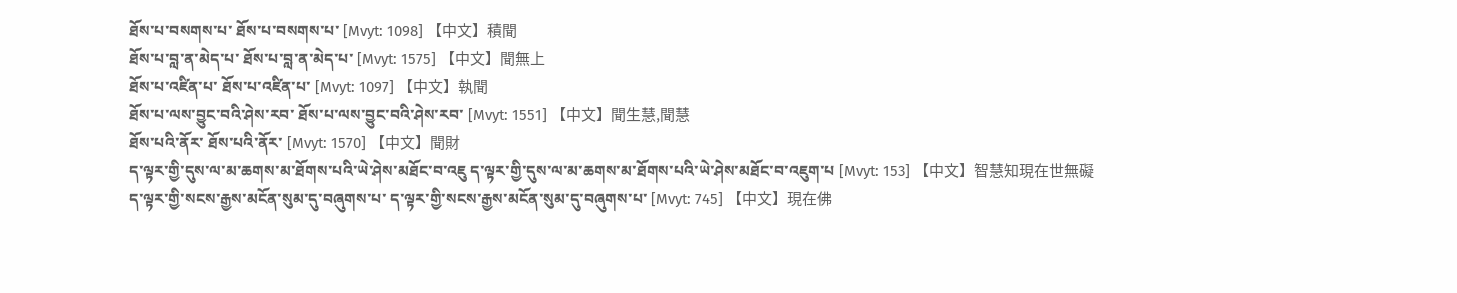ཐོས་པ་བསགས་པ་ ཐོས་པ་བསགས་པ་ [Mvyt: 1098] 【中文】積聞
ཐོས་པ་བླ་ན་མེད་པ་ ཐོས་པ་བླ་ན་མེད་པ་ [Mvyt: 1575] 【中文】聞無上
ཐོས་པ་འཛིན་པ་ ཐོས་པ་འཛིན་པ་ [Mvyt: 1097] 【中文】執聞
ཐོས་པ་ལས་བྱུང་བའི་ཤེས་རབ་ ཐོས་པ་ལས་བྱུང་བའི་ཤེས་རབ་ [Mvyt: 1551] 【中文】聞生慧,聞慧
ཐོས་པའི་ནོར་ ཐོས་པའི་ནོར་ [Mvyt: 1570] 【中文】聞財
ད་ལྟར་གྱི་དུས་ལ་མ་ཆགས་མ་ཐོགས་པའི་ཡེ་ཤེས་མཐོང་བ་འཇུ ད་ལྟར་གྱི་དུས་ལ་མ་ཆགས་མ་ཐོགས་པའི་ཡེ་ཤེས་མཐོང་བ་འཇུག་པ [Mvyt: 153] 【中文】智慧知現在世無礙
ད་ལྟར་གྱི་སངས་རྒྱས་མངོན་སུམ་དུ་བཞུགས་པ་ ད་ལྟར་གྱི་སངས་རྒྱས་མངོན་སུམ་དུ་བཞུགས་པ་ [Mvyt: 745] 【中文】現在佛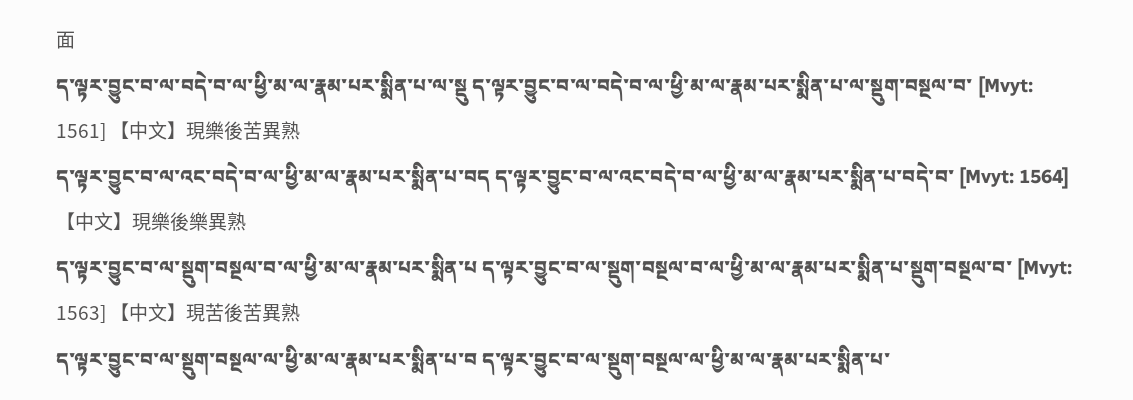面
ད་ལྟར་བྱུང་བ་ལ་བདེ་བ་ལ་ཕྱི་མ་ལ་རྣམ་པར་སྨིན་པ་ལ་སྡུ ད་ལྟར་བྱུང་བ་ལ་བདེ་བ་ལ་ཕྱི་མ་ལ་རྣམ་པར་སྨིན་པ་ལ་སྡུག་བསྔལ་བ་ [Mvyt: 1561] 【中文】現樂後苦異熟
ད་ལྟར་བྱུང་བ་ལ་འང་བདེ་བ་ལ་ཕྱི་མ་ལ་རྣམ་པར་སྨིན་པ་བད ད་ལྟར་བྱུང་བ་ལ་འང་བདེ་བ་ལ་ཕྱི་མ་ལ་རྣམ་པར་སྨིན་པ་བདེ་བ་ [Mvyt: 1564] 【中文】現樂後樂異熟
ད་ལྟར་བྱུང་བ་ལ་སྡུག་བསྔལ་བ་ལ་ཕྱི་མ་ལ་རྣམ་པར་སྨིན་པ ད་ལྟར་བྱུང་བ་ལ་སྡུག་བསྔལ་བ་ལ་ཕྱི་མ་ལ་རྣམ་པར་སྨིན་པ་སྡུག་བསྔལ་བ་ [Mvyt: 1563] 【中文】現苦後苦異熟
ད་ལྟར་བྱུང་བ་ལ་སྡུག་བསྔལ་ལ་ཕྱི་མ་ལ་རྣམ་པར་སྨིན་པ་བ ད་ལྟར་བྱུང་བ་ལ་སྡུག་བསྔལ་ལ་ཕྱི་མ་ལ་རྣམ་པར་སྨིན་པ་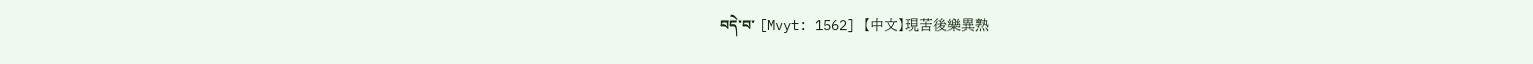བདེ་བ་ [Mvyt: 1562] 【中文】現苦後樂異熟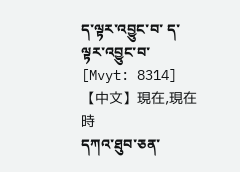ད་ལྟར་འབྱུང་བ་ ད་ལྟར་འབྱུང་བ་ [Mvyt: 8314] 【中文】現在,現在時
དཀའ་ཐུབ་ཅན་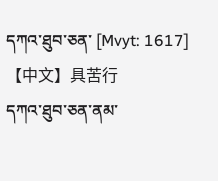དཀའ་ཐུབ་ཅན་ [Mvyt: 1617] 【中文】具苦行
དཀའ་ཐུབ་ཅན་ནམ་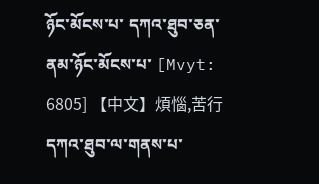ཉོང་མོངས་པ་ དཀའ་ཐུབ་ཅན་ནམ་ཉོང་མོངས་པ་ [Mvyt: 6805] 【中文】煩惱,苦行
དཀའ་ཐུབ་ལ་གནས་པ་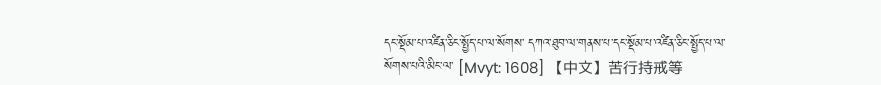དང་སྡོམ་པ་འཛིན་ཅིང་སྤྱོད་པ་ལ་སོགས་ དཀའ་ཐུབ་ལ་གནས་པ་དང་སྡོམ་པ་འཛིན་ཅིང་སྤྱོད་པ་ལ་སོགས་པའི་མིང་ལ་ [Mvyt: 1608] 【中文】苦行持戒等